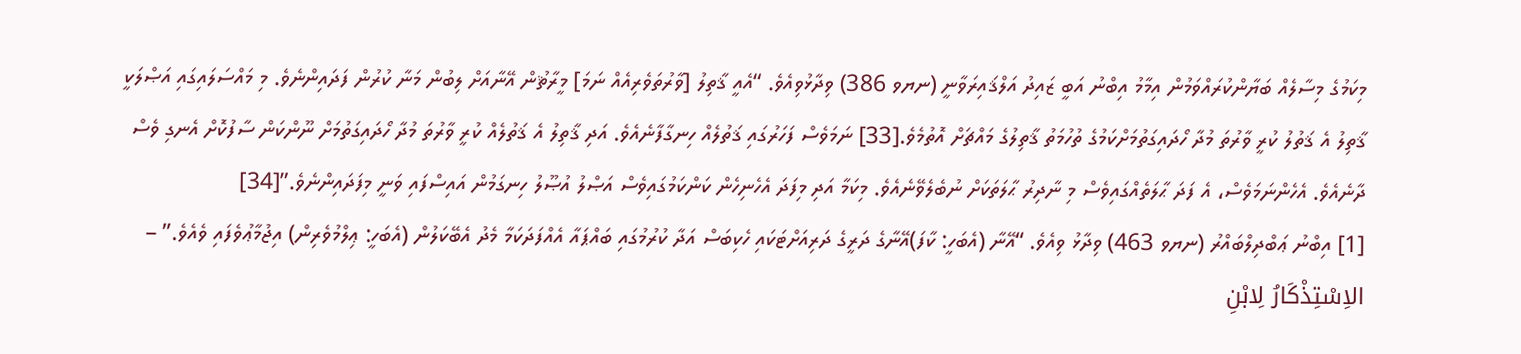މިކަމުގެ މިސާލެއް ބަޔާންކުރައްވަމުން އިމާމު އިބްނު އަބީ ޒައިދު އަލްޤައިރަވާނީ (ނޔވ 386) ވިދާޅުވިއެވެ. “އެއީ ޤާތިލު [ވާރުތަވެރިއެއް ނަމަ] މީރާޘުން އޭނާއަށް ލިބުން މަނާ ކުރުން ފަދައިންނެވެ. މި މައްސަލައިގައި އަޞްލަކީ ޤާތިލު އެ ޤަތުލު ކުރީ ވާރުތަ މުދާ ހޯދައިގަތުމަށްކަމުގެ ތުހުމަތު ޤާތިލުގެ މައްޗަށް އޮތުމެވެ.[33] ނަމަވެސް ފަހަރުގައި ޤަތުލެއް ހިނގާފާނެއެވެ. އަދި ޤާތިލު އެ ޤަތުލެއް ކުރީ ވާރުތަ މުދާ ހޯދައިގަތުމަށް ނޫންކަން ސާފުކޮށް އެނގި ވެސް ދާނެއެވެ. އެހެންނަމަވެސް، އެ ފަދަ ޙާލަތެއްގައިވެސް މި ނާދިރު ޙާލަތަކަށް ނުބެލެވޭނެއެވެ. މިކަމާ އަދި މިފަދަ އެހެނިހެން ކަންކަމުގައިވެސް އަޞްލު އުޞޫލު ހިނގަމުން އައިސްފައި ވަނީ މިފަދައިންނެވެ.”[34]
[1] އިބްނު ޢަބްދިލްބައްރު (ނޔވ 463) ވިދާޅު ވިއެވެ. “އޭނާ (އެބަހީ: ކާފަ)އޭނާގެ ދަރީގެ ދަރިއަށްޓަކައި ހެކިބަސް އަދާ ކުރުމުގައި ބައްޕައާ އެއްފަދަކަމާ މެދު އެބޭކަލުން (އެބަހީ: ޢިލްމުވެރިން) އިޖުމާޢުވެފައި ވެއެވެ.” – الاِسْتِذْكَارُ لِابْنِ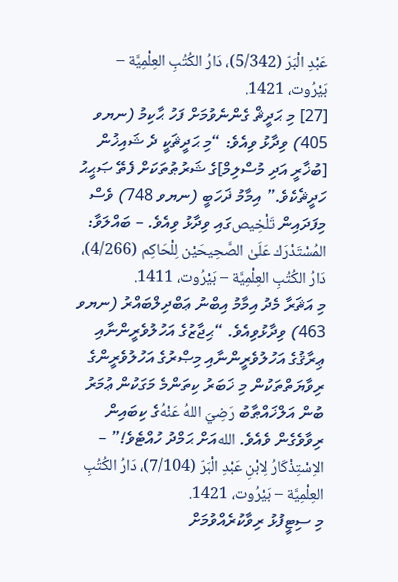عَبْدِ الْبَرّ (5/342)، دَارُ الكُتُبِ العِلْمِيَّة – بَيْرُوت، 1421.
[27] މި ޙަދީޘް ގެންނެވުމަށް ފަހު ޙާކިމު (ނޔވ 405) ވިދާޅު ވިއެވެ: “މި ޙަދީޘަކީ ދެ ޝައިޚުން [ބުޚާރީ އަދި މުސްލިމް]ގެ ޝަރުޠުތަކަށް ފެތޭ ޞަޙީޙު ހަދީޘެކެވެ.” އިމާމު ޛަހަބީ (ނޔވ 748) ވެސް މިފަދައިން تَلْخِيصގައި ވިދާޅު ވިއެވެ. – ބައްލަވާ: المُسْتَدْرَك عَلَىٰ الصَّحِيحَيْن لِلْحَاكِم (4/266)، دَارُ الكُتُبِ العِلْمِيَّة – بَيْرُوت، 1411.
މި އަޘަރާ މެދު އިމާމު އިބްނު ޢަބްދިލްބައްރު (ނޔވ 463) ވިދާޅުވިއެވެ. “ޙިޖާޒުގެ އަހުލުވެރީންނާއި ޢިރާޤުގެ އަހުލުވެރީންނާއި މިޞްރުގެ އަހުލުވެރީންގެ ރިވާޔަތްތަކުން މި ޚަބަރު ކިތަންމެ މަގަކުން ޢުމަރު ބުން އަލްޚައްޠާބު رَضِيَ اللهُ عَنْهُގެ ކިބައިން ރިވާވެގެން ވެއެވެ. اللهއަށް ޙަމްދު ހުއްޓެވެ!” –  الاِسْتِذْكَارُ لِابْنِ عَبْدِ الْبَرّ (7/104)، دَارُ الكُتُبِ العِلْمِيَّة – بَيْرُوت، 1421.
މި ސިޓީފުޅު ރިވާކުރެއްވުމަށް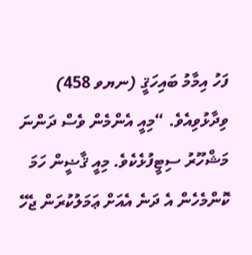ފަހު އިމާމު ބައިހަޤީ (ނޔވ 458) ވިދާޅުވިއެވެ. “މިއީ އެންމެން ވެސް ދަންނަ މަޝްހޫރު ސިޓީފުޅެކެވެ. މިއީ ޤާޟީން ހަމަ ކޮންމެހެން އެ ދަނެ އެއަށް ޢަމަލުކުރަން ޖެހޭ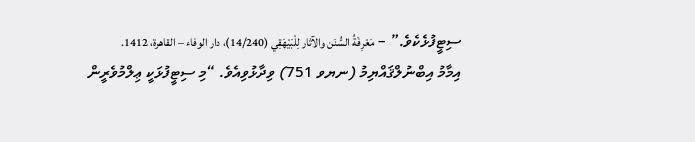ސިޓީފުޅެކެވެ.” – مَعْرِفَةُ السُّنَن والآثار لِلْبَيْهَقِي (14/240)، دار الوفاء – القاهرة، 1412.
އިމާމު އިބްނުލްޤައްޔިމު (ނޔވ 751) ވިދާޅުވިއެވެ. “މި ސިޓީފުޅަކީ ޢިލްމުވެރީން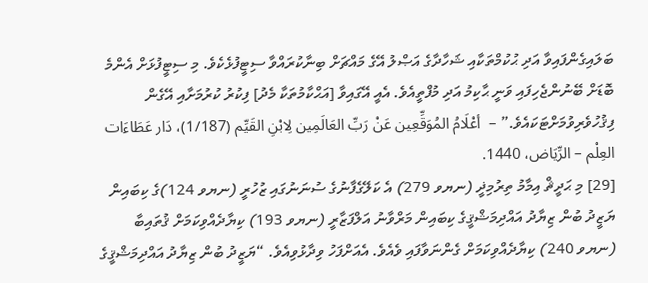ބަލައިގެންފައިވާ އަދި ޙުކުމްތަކާއި ޝަހާދާގެ އަޞްލު އޭގެ މައްޗަށް ބިނާކުރައްވާ ސިޓީފުޅެކެވެ. މި ސިޓީފުޅަށް އެންމެ ބޮޑަށް ބޭނުންޖެހިފައި ވަނީ ޙާކިމު އަދި މުފްތީއެވެ. އެއީ އޭގައިވާ [އަޙްކާމުތަކާ މެދު] ފިކުރު ކުރުމަށާއި އޭގެން ފިޤުހުވެރިވުމަށްޓަކައެވެ.” –  أعْلَامُ المُوَقِّعِين عَنْ رَبِّ العَالَمِين لِابْنِ القَيِّم (1/187)، دَار عَطَاءَات العِلْم – الرِّيَاض، 1440.
[29] މި ޙަދީޘް އިމާމު ތިރުމިޛީ (ނޔވ 279) އެ ކަލޭގެފާނުގެ ސުނަނުގައި ޒުހުރީ (ނޔވ 124)ގެ ކިބައިން ޔަޒީދު ބުން ޒިޔާދު އައްދިމަޝްޤީގެ ކިބައިން މަރްވާނު އަލްފަޒާރީ (ނޔވ 193) ކިޔާދެއްވިކަމަށް ޤުތައިބާ (ނޔވ 240) ކިޔާދެއްވިކަމަށް ގެންނަވާފައި ވެއެވެ. އެއަށްފަހު ވިދާޅުވިއެވެ. “ޔަޒީދު ބުން ޒިޔާދު އައްދިމަޝްޤީގެ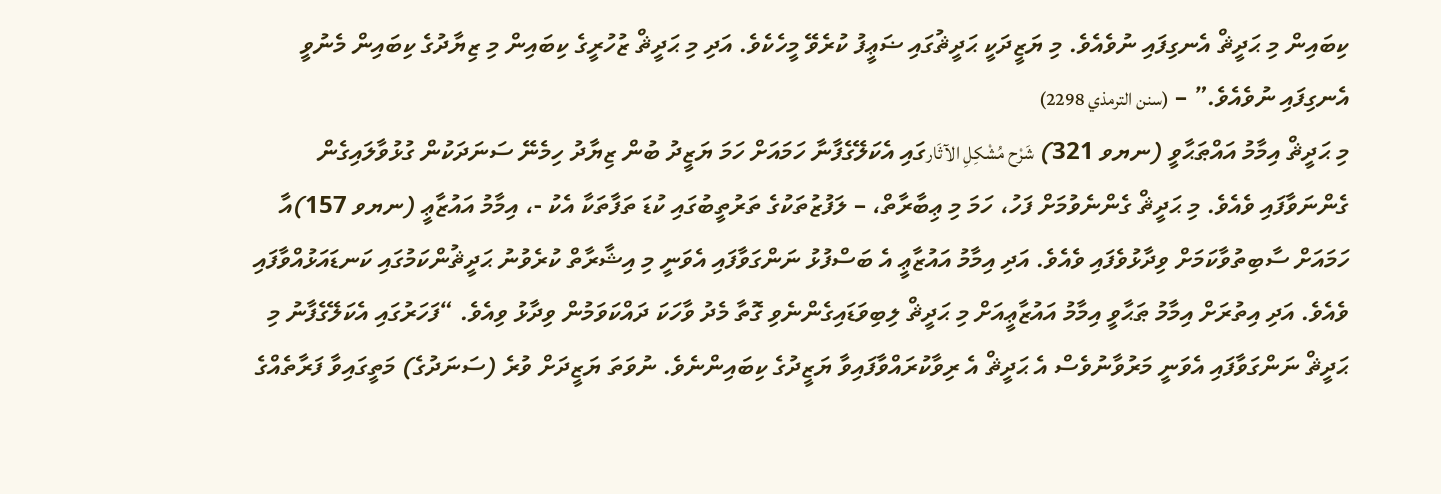ކިބައިން މި ޙަދީޘް އެނގިފައި ނުވެއެވެ. މި ޔަޒީދަކީ ޙަދީޘުގައި ޟަޢީފު ކުރެވޭ މީހެކެވެ. އަދި މި ޙަދީޘް ޒުހުރީގެ ކިބައިން މި ޒިޔާދުގެ ކިބައިން މެނުވީ އެނގިފައި ނުވެއެވެ.” – (سنن الترمذي 2298)
މި ޙަދީޘް އިމާމު އައްޠަޙާވީ (ނޔވ 321) شَرْح مُشْكِلِ الآثَارގައި އެކަލޭގެފާނާ ހަމައަށް ހަމަ ޔަޒީދު ބުން ޒިޔާދު ހިމެނޭ ސަނަދަކުން ގުޅުވާލައިގެން ގެންނަވާފައި ވެއެވެ. މި ޙަދީޘް ގެންނެވުމަށް ފަހު، ހަމަ މި ޢިބާރާތް، – ލަފުޒުތަކުގެ ތަރުތީބުގައި ކުޑަ ތަފާތަކާ އެކު -، އިމާމު އައުޒާޢީ (ނޔވ 157)އާ ހަމައަށް ސާބިތުވާކަމަށް ވިދާޅުވެފައި ވެއެވެ. އަދި އިމާމު އައުޒާޢީ އެ ބަސްފުޅު ނަންގަވާފައި އެވަނީ މި އިޝާރާތް ކުރެވުނު ޙަދީޘުންކަމުގައި ކަނޑައަޅުއްވާފައި ވެއެވެ. އަދި އިތުރަށް އިމާމު ޠަޙާވީ އިމާމު އައުޒާޢީއަށް މި ޙަދީޘް ލިބިވަޑައިގެންނެވި ގޮތާ މެދު ވާހަކަ ދައްކަވަމުން ވިދާޅު ވިއެވެ. “ފަހަރުގައި އެކަލޭގެފާނު މި ޙަދީޘް ނަންގަވާފައި އެވަނީ މަރުވާނުވެސް އެ ޙަދީޘް އެ ރިވާކުރައްވާފައިވާ ޔަޒީދުގެ ކިބައިންނެވެ. ނުވަތަ ޔަޒީދަށް ވުރެ (ސަނަދުގެ) މަތީގައިވާ ފަރާތެއްގެ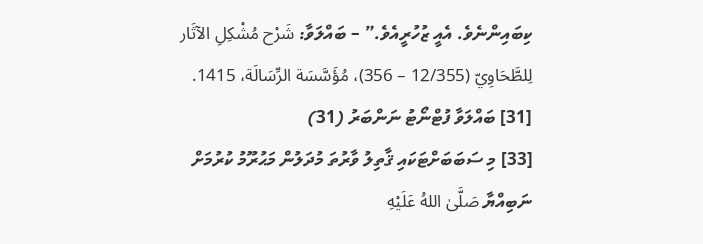ކިބައިންނެވެ. އެއީ ޒުހުރީއެވެ.” – ބައްލަވާ: شَرْح مُشْكِلِ الآثَار لِلطَّحَاوِيّ (12/355 – 356)، مُؤَسَّسَة الرِّسَالَة، 1415.
[31] ބައްލަވާ ފުޓްނޯޓު ނަންބަރު (31)
[33] މި ސަބަބަށްޓަކައި ޤާތިލު ވާރުތަ މުދަލުން މަޙުރޫމު ކުރުމަށް ނަބިއްޔާ صَلَّىٰ اللهُ عَلَيْهِ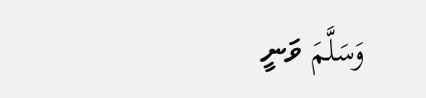وَسَلَّمَ ވަނީ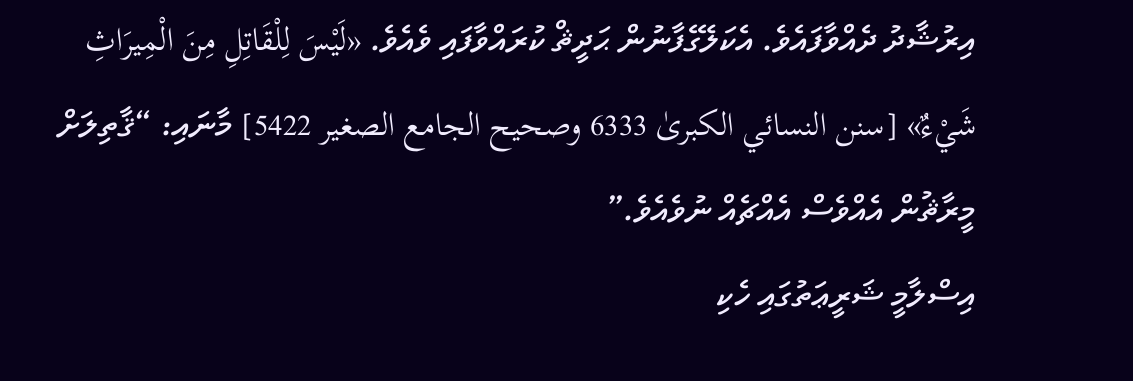އިރުޝާދު ދެއްވާފައެވެ. އެކަލޭގެފާނުން ޙަދީޘް ކުރައްވާފައި ވެއެވެ. «لَيْسَ لِلْقَاتِلِ مِنَ الْمِيرَاثِ شَيْءٌ» [سنن النسائي الكبرىٰ 6333 وصحيح الجامع الصغير 5422] މާނައި: “ޤާތިލަށް މީރާޘުން އެއްވެސް އެއްޗެއް ނުވެއެވެ.”
އިސްލާމީ ޝަރީޢަތުގައި ހެކި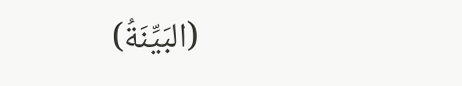(البَيِّنَةُ)